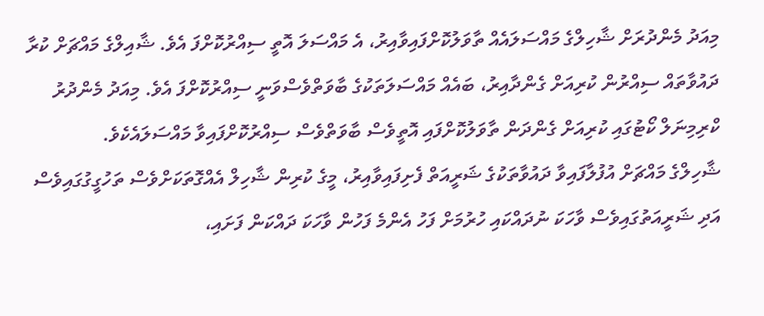މިއަދު މެންދުރަށް ޝާހިލްގެ މައްސަލައެއް ތާވަލުކޮށްފައިވާއިރު، އެ މައްސަލަ އޮތީ ސިއްރުކޮށްފަ އެވެ. ޝާއިލްގެ މައްޗަށް ކުރާ ދައުވާތައް ސިއްރުން ކުރިއަށް ގެންދާއިރު، ބައެއް މައްސަލަތަކުގެ ބާވަތްވެސްވަނީ ސިއްރުކޮށްފަ އެވެ. މިއަދު މެންދުރު ކްރިމިނަލް ކޯޓުގައި ކުރިއަށް ގެންދަން ތާވަލުކޮށްފައި އޮތީވެސް ބާވަތްވެސް ސިއްރުކޮށްފައިވާ މައްސަލައެކެވެ.
ޝާހިލްގެ މައްޗަށް އުފުލާފައިވާ ދައުވާތަކުގެ ޝަރީއަތް ފެށިފައިވާއިރު، މީގެ ކުރިން ޝާހިލް އެއްގޮތަކަށްވެސް ތަހުގީގުގައިވެސް އަދި ޝަރީއަތުގައިވެސް ވާހަކަ ނުދައްކައި ހުރުމަށް ފަހު އެންމެ ފަހުން ވާހަކަ ދައްކަން ފަށައި،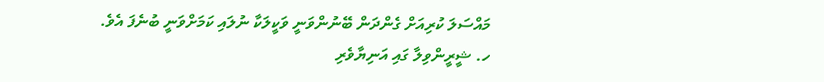މައްސަލަ ކުރިއަށް ގެންދަން ބޭނުންވަނީ ވަކީލަކާ ނުލައި ކަމަށްވަނީ ބުނެފަ އެވެ.
ހ. ޝީރީންވިލާ ގައި އަނިޔާވެރި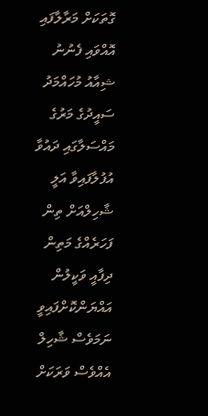ގޮތަކަށް މަރާލާފައި އޮއްވައި ފެނުނު ޝިއާއު މުހައްމަދު ސައީދުގެ މަރުގެ މައްސަލާގައި ދައުވާ އުފުލާފައިވާ އަލީ ޝާހިލްއަށް ތިން ފަހަރެއްގެ މަތިން ދިފާއީ ވަކީލުން އައްޔަންކޮށްފައިވީ ނަމަވެސް ޝާހިލް އެއްވެސް ވަރަކަށް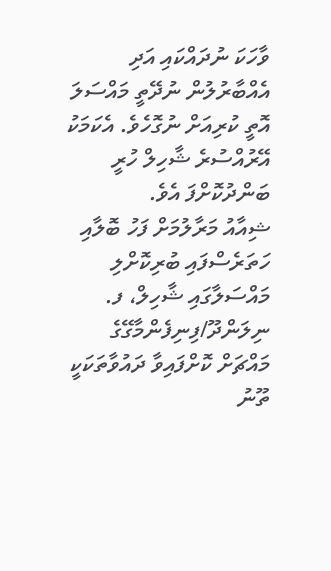ވާހަކަ ނުދައްކައި އަދި އެއްބާރުލުން ނުދޭތީ މައްސަލަ އޮތީ ކުރިއަށް ނުގޮހެވެ. އެކަމަކު އޭރުއްސުރެ ޝާހިލް ހުރީ ބަންދުކޮށްފަ އެވެ.
ޝިއާއު މަރާލުމަށް ފަހު ބޮލާއި ހަތަރެސްފައި ބުރިކޮށްލި މައްސަލާގައި ޝާހިލް، ފ. ނިލަންދޫ/ފިނިފެންމާގޭގެ މައްޗަށް ކޮށްފައިވާ ދައުވާތަކަކީ ތޫނު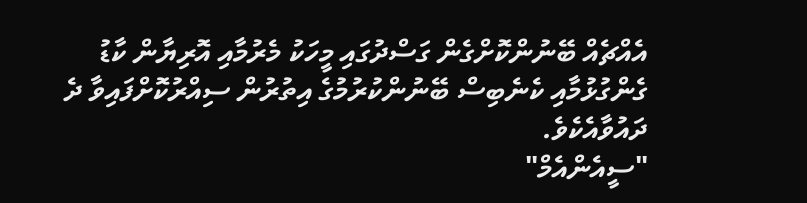އެއްޗެއް ބޭނުންކޮށްގެން ގަސްދުގައި މީހަކު މެރުމާއި އޮރިޔާން ކާޑު ގެންގުޅުމާއި ކެނެބިސް ބޭނުންކުރުމުގެ އިތުރުން ސިއްރުކޮށްފައިވާ ދެ ދައުވާއެކެވެ.
"ސީއެންއެމް"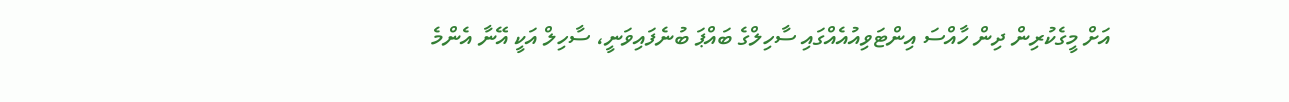އަށް މީގެކުރިން ދިން ހާއްސަ އިންޓަވިއުއެއްގައި ސާހިލްގެ ބައްޕަ ބުނެފައިވަނީ، ސާހިލް އަކީ އޭނާ އެންމެ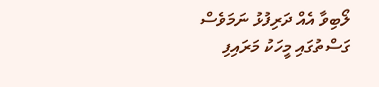ލޯބިވާ އެއް ދަރިފުޅު ނަމަވެސް ގަސްތުގައި މީހަކު މަރައިފި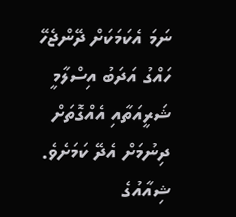ނަމަ އެކަމަކަށް ދޭންޖެހޭ ހައްގު އަދަބު އިސްލާމީ ޝަރީއަތާއި އެއްގޮތަށް ދިނުމަށް އެދޭ ކަމަށެވެ. ޝިއާއުގެ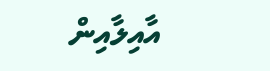އާއިލާއިން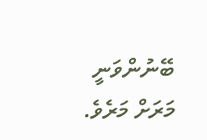ބޭނުންވަނީ މަރަށް މަރެވެ.